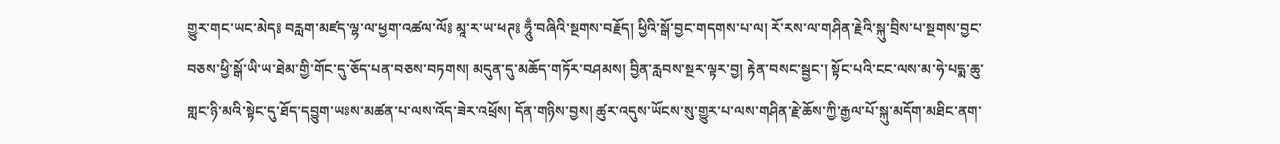གྱུར་གང་ཡང་མེད༔ བརླག་མཛད་ལྷ་ལ་ཕྱག་འཚལ་ལོ༔ མཱ་ར་ཡ་ཕཊ༔ ཧཱུྃ་བཞིའི་སྔགས་བརྗོད། ཕྱིའི་སྒོ་བྱང་གདགས་པ་ལ། རོ་རས་ལ་གཤིན་རྗེའི་སྐུ་བྲིས་པ་སྔགས་བྱང་བཅས་ཕྱི་སྒོ་ཡི་ཡ་ཐེམ་གྱི་གོང་དུ་ཅོད་པན་བཅས་བཏགས། མདུན་དུ་མཆོད་གཏོར་བཤམས། བྱིན་རླབས་སྔར་ལྟར་བྱ། རྟེན་བསང་སྦྱང་། སྟོང་པའི་ངང་ལས་མ་ཧེ་པདྨ་ཆུ་གླང་ཉི་མའི་སྟེང་དུ་ཐོད་དབྱུག་ཡཿས་མཚན་པ་ལས་འོད་ཟེར་འཕྲོས། དོན་གཉིས་བྱས། ཚུར་འདུས་ཡོངས་སུ་གྱུར་པ་ལས་གཤིན་རྗེ་ཆོས་ཀྱི་རྒྱལ་པོ་སྐུ་མདོག་མཐིང་ནག་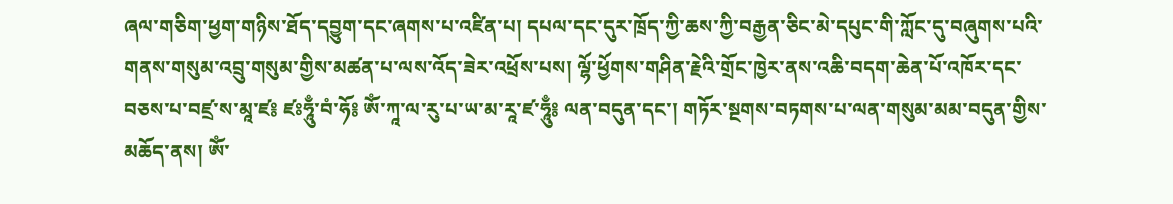ཞལ་གཅིག་ཕྱག་གཉིས་ཐོད་དབྱུག་དང་ཞགས་པ་འཛིན་པ། དཔལ་དང་དུར་ཁྲོད་ཀྱི་ཆས་ཀྱི་བརྒྱན་ཅིང་མེ་དཔུང་གི་ཀློང་དུ་བཞུགས་པའི་གནས་གསུམ་འབྲུ་གསུམ་གྱིས་མཚན་པ་ལས་འོད་ཟེར་འཕྲོས་པས། ལྷོ་ཕྱོགས་གཤིན་རྗེའི་གྲོང་ཁྱེར་ནས་འཆི་བདག་ཆེན་པོ་འཁོར་དང་བཅས་པ་བཛྲ་ས་མཱ་ཛ༔ ཛཿཧཱུྃ་བཾ་ཧོ༔ ཨོཾ་ཀཱ་ལ་རུ་པ་ཡ་མ་རཱ་ཛ་ཧཱུྃ༔ ལན་བདུན་དང་། གཏོར་སྔགས་བཏགས་པ་ལན་གསུམ་མམ་བདུན་གྱིས་མཆོད་ནས། ཨོཾ་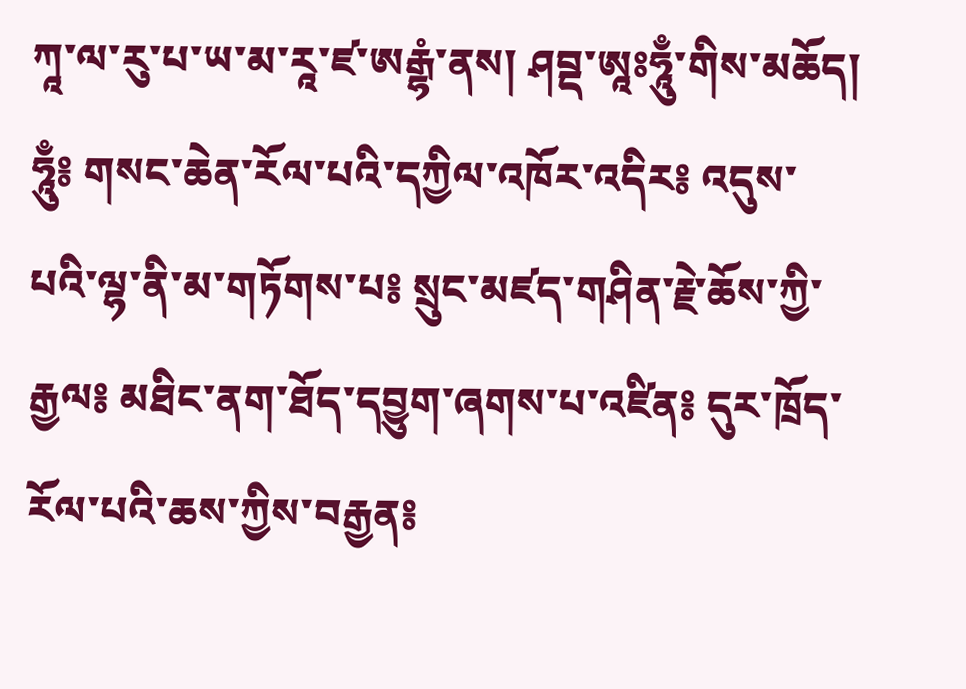ཀཱ་ལ་རུ་པ་ཡ་མ་རཱ་ཛ་ཨརྒྷཾ་ནས། ཤབྡ་ཨཱཿཧཱུྃ་གིས་མཆོད། ཧཱུྃ༔ གསང་ཆེན་རོལ་པའི་དཀྱིལ་འཁོར་འདིར༔ འདུས་པའི་ལྷ་ནི་མ་གཏོགས་པ༔ སྲུང་མཛད་གཤིན་རྗེ་ཆོས་ཀྱི་རྒྱལ༔ མཐིང་ནག་ཐོད་དབྱུག་ཞགས་པ་འཛིན༔ དུར་ཁྲོད་རོལ་པའི་ཆས་ཀྱིས་བརྒྱན༔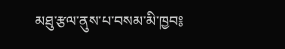མཐུ་རྩལ་ནུས་པ་བསམ་མི་ཁྱབ༔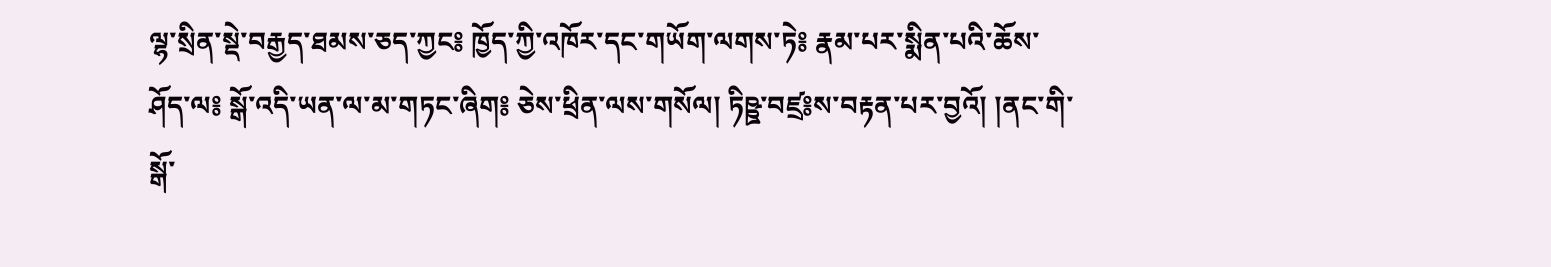ལྷ་སྲིན་སྡེ་བརྒྱད་ཐམས་ཅད་ཀྱང༔ ཁྱོད་ཀྱི་འཁོར་དང་གཡོག་ལགས་ཏེ༔ རྣམ་པར་སྨིན་པའི་ཆོས་ཤོད་ལ༔ སྒོ་འདི་ཡན་ལ་མ་གཏང་ཞིག༔ ཅེས་ཕྲིན་ལས་གསོལ། ཏིཥྛ་བཛྲ༔ས་བརྟན་པར་བྱའོ། །ནང་གི་སྒོ་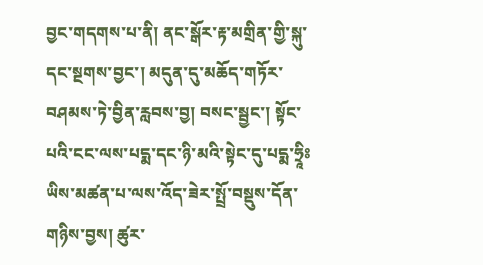བྱང་གདགས་པ་ནི། ནང་སྒོར་རྟ་མགྲིན་གྱི་སྐུ་དང་སྔགས་བྱང་། མདུན་དུ་མཆོད་གཏོར་བཤམས་ཏེ་བྱིན་རླབས་བྱ། བསང་སྦྱང་། སྟོང་པའི་ངང་ལས་པདྨ་དང་ཉི་མའི་སྟེང་དུ་པདྨ་ཧྲཱིཿཡིས་མཚན་པ་ལས་འོད་ཟེར་སྤྲོ་བསྡུས་དོན་གཉིས་བྱས། ཚུར་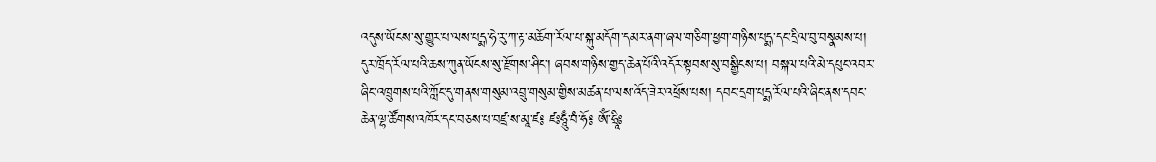འདུས་ཡོངས་སུ་གྱུར་པ་ལས་པདྨ་ཧེ་རུ་ཀ་རྟ་མཆོག་རོལ་པ་སྐུ་མདོག་དམར་ནག་ཞལ་གཅིག་ཕྱག་གཉིས་པདྨ་དང་དྲིལ་བུ་བསྣམས་པ། དུར་ཁྲོད་རོལ་པའི་ཆས་ཀུན་ཡོངས་སུ་རྫོགས་ཤིང་། ཞབས་གཉིས་གྱད་ཆེན་པོའི་འདོར་སྟབས་སུ་བསྒྱིངས་པ། བསྐལ་པའི་མེ་དཔུང་འབར་ཞིང་འཁྲུགས་པའི་ཀློང་དུ་གནས་གསུམ་འབྲུ་གསུམ་གྱིས་མཚན་པ་ལས་འོད་ཟེར་འཕྲོས་པས། དབང་དྲག་པདྨ་རོལ་པའི་ཞིང་ནས་དབང་ཆེན་ལྷ་ཚོགས་འཁོར་དང་བཅས་པ་བཛྲ་ས་མཱ་ཛ༔ ཛཿཧཱུྃ་བཾ་ཧོ༔ ཨོཾ་ཧྲཱིཿ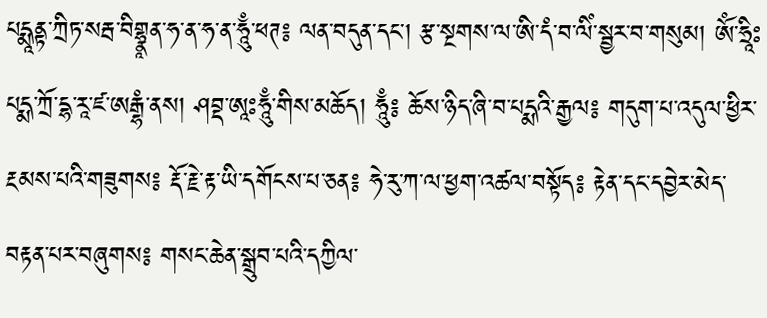པདྨཱནྟ་ཀྲིཏ་སརྦ་བིགྷྣཱན་ཧ་ན་ཧ་ན་ཧཱུྃ་ཕཊ༔ ལན་བདུན་དང་། རྩ་སྔགས་ལ་ཨི་དཾ་བ་ལིཾ་སྦྱར་བ་གསུམ། ཨོཾ་ཧྲཱིཿཔདྨ་ཀྲོ་དྷ་རཱ་ཛ་ཨརྒྷཾ་ནས། ཤབྡ་ཨཱཿཧཱུྃ་གིས་མཆོད། ཧཱུྃ༔ ཆོས་ཉིད་ཞི་བ་པདྨའི་རྒྱལ༔ གདུག་པ་འདུལ་ཕྱིར་རྔམས་པའི་གཟུགས༔ རྡོ་རྗེ་རྟ་ཡི་དགོངས་པ་ཅན༔ ཧེ་རུ་ཀ་ལ་ཕྱག་འཚལ་བསྟོད༔ རྟེན་དང་དབྱེར་མེད་བརྟན་པར་བཞུགས༔ གསང་ཆེན་སྒྲུབ་པའི་དཀྱིལ་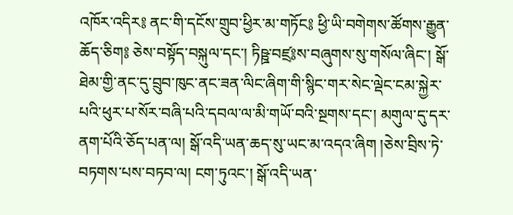འཁོར་འདིར༔ ནང་གི་དངོས་གྲུབ་ཕྱིར་མ་གཏོང༔ ཕྱི་ཡི་བགེགས་ཚོགས་རྒྱུན་ཆོད་ཅིག༔ ཅེས་བསྟོད་བསྐུལ་དང་། ཏིཥྛ་བཛྲ༔ས་བཞུགས་སུ་གསོལ་ཞིང་། སྒོ་ཐེམ་གྱི་ནང་དུ་བྲུབ་ཁུང་ནང་ཟན་ལིང་ཞིག་གི་སྙིང་གར་སེང་ལྡེང་ངམ་སྐྱེར་པའི་ཕུར་པ་སོར་བཞི་པའི་དབལ་ལ་མི་གཡོ་བའི་སྔགས་དང་། མགུལ་དུ་དར་ནག་པོའི་ཅོད་པན་ལ། སྒོ་འདི་ཡན་ཆད་སུ་ཡང་མ་འདའ་ཞིག །ཅེས་བྲིས་ཏེ་བཏགས་པས་བཏབ་ལ། ངག་ཏུའང་། སྒོ་འདི་ཡན་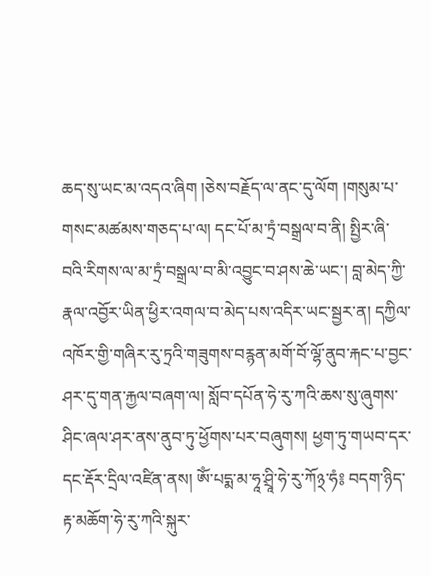ཆད་སུ་ཡང་མ་འདའ་ཞིག །ཅེས་བརྗོད་ལ་ནང་དུ་ལོག །གསུམ་པ་གསང་མཚམས་གཅད་པ་ལ། དང་པོ་མ་ཏྲཾ་བསྒྲལ་བ་ནི། སྤྱིར་ཞི་བའི་རིགས་ལ་མ་ཏྲཾ་བསྒྲལ་བ་མི་འབྱུང་བ་ཤས་ཆེ་ཡང་། བླ་མེད་ཀྱི་རྣལ་འབྱོར་ཡིན་ཕྱིར་འགལ་བ་མེད་པས་འདིར་ཡང་སྦྱར་ན། དཀྱིལ་འཁོར་གྱི་གཞིར་རུ་ཏྲའི་གཟུགས་བརྙན་མགོ་བོ་ལྷོ་ནུབ་རྐང་པ་བྱང་ཤར་དུ་གན་རྐྱལ་བཞག་ལ། སློབ་དཔོན་ཧེ་རུ་ཀའི་ཆས་སུ་ཞུགས་ཤིང་ཞལ་ཤར་ནས་ནུབ་ཏུ་ཕྱོགས་པར་བཞུགས། ཕྱག་ཏུ་གཡབ་དར་དང་རྡོར་དྲིལ་འཛིན་ནས། ཨོཾ་པདྨ་མ་ཧཱ་ཤྲཱི་ཧེ་རུ་ཀོ྅་ཧཾ༔ བདག་ཉིད་རྟ་མཆོག་ཧེ་རུ་ཀའི་སྐུར་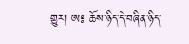གྱུར། ཨ༔ ཆོས་ཉིད་དེ་བཞིན་ཉིད་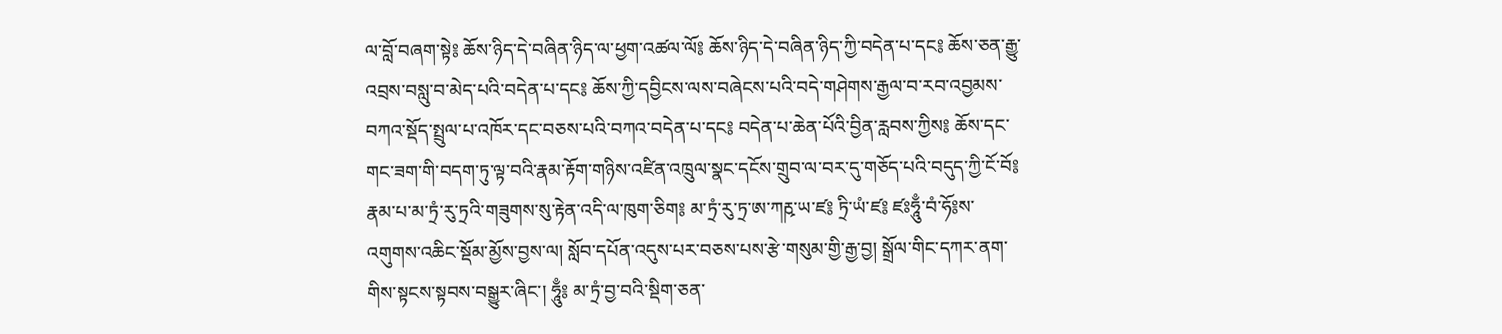ལ་བློ་བཞག་སྟེ༔ ཆོས་ཉིད་དེ་བཞིན་ཉིད་ལ་ཕྱག་འཚལ་ལོ༔ ཆོས་ཉིད་དེ་བཞིན་ཉིད་ཀྱི་བདེན་པ་དང༔ ཆོས་ཅན་རྒྱུ་འབྲས་བསླུ་བ་མེད་པའི་བདེན་པ་དང༔ ཆོས་ཀྱི་དབྱིངས་ལས་བཞེངས་པའི་བདེ་གཤེགས་རྒྱལ་བ་རབ་འབྱམས་བཀའ་སྡོད་སྤྲུལ་པ་འཁོར་དང་བཅས་པའི་བཀའ་བདེན་པ་དང༔ བདེན་པ་ཆེན་པོའི་བྱིན་རླབས་ཀྱིས༔ ཆོས་དང་གང་ཟག་གི་བདག་ཏུ་ལྟ་བའི་རྣམ་རྟོག་གཉིས་འཛིན་འཁྲུལ་སྣང་དངོས་གྲུབ་ལ་བར་དུ་གཅོད་པའི་བདུད་ཀྱི་ངོ་བོ༔ རྣམ་པ་མ་ཏྲཾ་རུ་ཏྲའི་གཟུགས་སུ་རྟེན་འདི་ལ་ཁུག་ཅིག༔ མ་ཏྲཾ་རུ་ཏྲ་ཨ་ཀརྵ་ཡ་ཛ༔ ཏྲི་ཡཾ་ཛ༔ ཛཿཧཱུྃ་བཾ་ཧོ༔ས་འགུགས་འཆིང་སྡོམ་མྱོས་བྱས་ལ། སློབ་དཔོན་འདུས་པར་བཅས་པས་རྩེ་གསུམ་གྱི་རྒྱ་བྱ། སྒྲོལ་གིང་དཀར་ནག་གིས་སྟངས་སྟབས་བསྒྱུར་ཞིང་། ཧཱུྃ༔ མ་ཏྲཾ་བྱ་བའི་སྡིག་ཅན་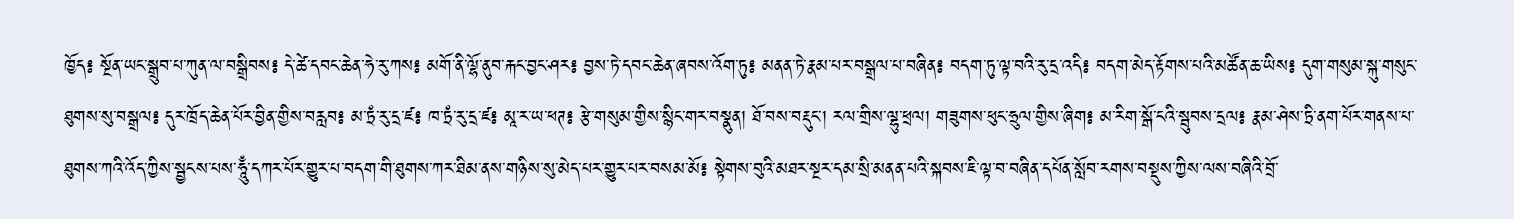ཁྱོད༔ སྔོན་ཡང་སྒྲུབ་པ་ཀུན་ལ་བསྒྲིབས༔ དེ་ཚེ་དབང་ཆེན་ཧེ་རུ་ཀས༔ མགོ་ནི་ལྷོ་ནུབ་རྐང་བྱང་ཤར༔ བྱས་ཏེ་དབང་ཆེན་ཞབས་འོག་ཏུ༔ མནན་ཏེ་རྣམ་པར་བསྒྲལ་པ་བཞིན༔ བདག་ཏུ་ལྟ་བའི་རུ་དྲ་འདི༔ བདག་མེད་རྟོགས་པའི་མཚོན་ཆ་ཡིས༔ དུག་གསུམ་སྐུ་གསུང་ཐུགས་སུ་བསྒྲལ༔ དུར་ཁྲོད་ཆེན་པོར་བྱིན་གྱིས་བརླབ༔ མ་ཏྲཾ་རུ་དྲ་ཛ༔ ཁ་ཏྲཾ་རུ་དྲ་ཛ༔ མཱ་ར་ཡ་ཕཊ༔ རྩེ་གསུམ་གྱིས་སྙིང་གར་བསྣུན། ཐོ་བས་བརྡུང་། རལ་གྲིས་ལྷུ་ཕྲལ། གཟུགས་ཕུང་ཧྲུལ་གྱིས་ཞིག༔ མ་རིག་སྒོ་ངའི་སྦུབས་དྲལ༔ རྣམ་ཤེས་ཏྲི་ནག་པོར་གནས་པ་ཐུགས་ཀའི་འོད་ཀྱིས་སྦྱངས་པས་ཧཱུྃ་དཀར་པོར་གྱུར་པ་བདག་གི་ཐུགས་ཀར་ཐིམ་ནས་གཉིས་སུ་མེད་པར་གྱུར་པར་བསམ་མོ༔ སྟེགས་བུའི་མཐར་སྔར་དམ་སྲི་མནན་པའི་སྐབས་ཇི་ལྟ་བ་བཞིན་དཔོན་སློབ་རགས་བསྡུས་ཀྱིས་ལས་བཞིའི་བྲོ་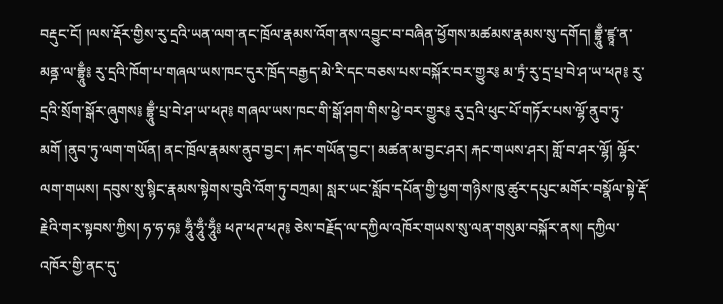བརྡུང་ངོ། །ལས་རྡོར་གྱིས་རུ་དྲའི་ཡན་ལག་ནང་ཁྲོལ་རྣམས་འོག་ནས་འབྱུང་བ་བཞིན་ཕྱོགས་མཚམས་རྣམས་སུ་དགོད། བྷྲཱུྃ་ཛྙཱ་ན་མནྜ་ལ་བྷྲཱུྃ༔ རུ་དྲའི་ཁོག་པ་གཞལ་ཡས་ཁང་དུར་ཁྲོད་བརྒྱད་མེ་རི་དང་བཅས་པས་བསྐོར་བར་གྱུར༔ མ་ཏྲཾ་རུ་དྲ་པྲ་བེ་ཤ་ཡ་ཕཊ༔ རུ་དྲའི་སྲོག་སྒོར་ཞུགས༔ བྷྲཱུྃ་པྲ་བེ་ཤ་ཡ་ཕཊ༔ གཞལ་ཡས་ཁང་གི་སྒོ་ཤག་གིས་ཕྱེ་བར་གྱུར༔ རུ་དྲའི་ཕུང་པོ་གཏོར་པས་ལྷོ་ནུབ་ཏུ་མགོ །ནུབ་ཏུ་ལག་གཡོན། ནང་ཁྲོལ་རྣམས་ནུབ་བྱང་། རྐང་གཡོན་བྱང་། མཚན་མ་བྱང་ཤར། རྐང་གཡས་ཤར། གློ་བ་ཤར་ལྷོ། ལྷོར་ལག་གཡས། དབུས་སུ་སྙིང་རྣམས་སྟེགས་བུའི་འོག་ཏུ་བཀྲམ། སླར་ཡང་སློབ་དཔོན་གྱི་ཕྱག་གཉིས་ཁུ་ཚུར་དཔུང་མགོར་བསྣོལ་སྟེ་རྡོ་རྗེའི་གར་སྟབས་ཀྱིས། ཧ་ཧ་ཧ༔ ཧཱུྃ་ཧཱུྃ་ཧཱུྃ༔ ཕཊ་ཕཊ་ཕཊ༔ ཅེས་བརྗོད་ལ་དཀྱིལ་འཁོར་གཡས་སུ་ལན་གསུམ་བསྐོར་ནས། དཀྱིལ་འཁོར་གྱི་ནང་དུ་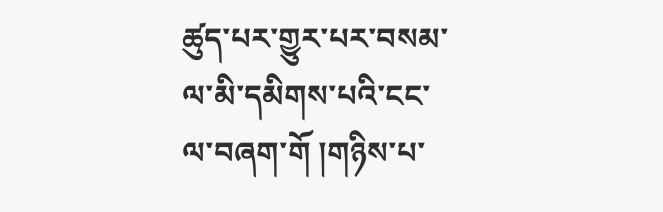ཚུད་པར་གྱུར་པར་བསམ་ལ་མི་དམིགས་པའི་ངང་ལ་བཞག་གོ །གཉིས་པ་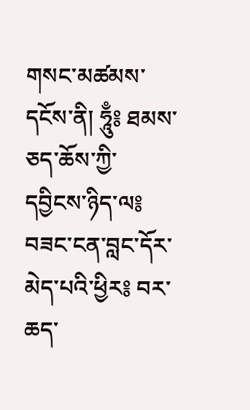གསང་མཚམས་དངོས་ནི། ཧཱུྃ༔ ཐམས་ཅད་ཆོས་ཀྱི་དབྱིངས་ཉིད་ལ༔ བཟང་ངན་བླང་དོར་མེད་པའི་ཕྱིར༔ བར་ཆད་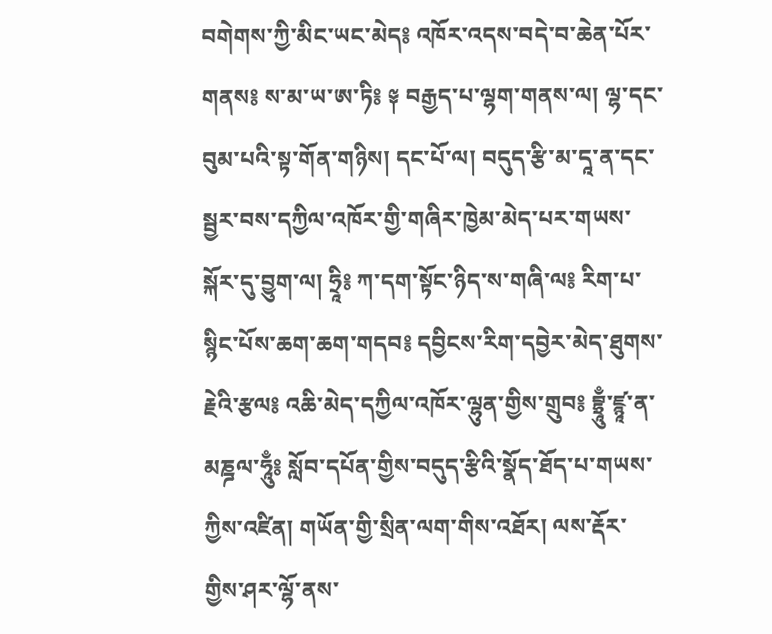བགེགས་ཀྱི་མིང་ཡང་མེད༔ འཁོར་འདས་བདེ་བ་ཆེན་པོར་གནས༔ ས་མ་ཡ་ཨ་ཏི༔ ༈ བརྒྱད་པ་ལྷག་གནས་ལ། ལྷ་དང་བུམ་པའི་སྟ་གོན་གཉིས། དང་པོ་ལ། བདུད་རྩི་མ་དཱ་ན་དང་སྦྱར་བས་དཀྱིལ་འཁོར་གྱི་གཞིར་ཁྱེམ་མེད་པར་གཡས་སྐོར་དུ་བྱུག་ལ། ཧྲཱི༔ ཀ་དག་སྟོང་ཉིད་ས་གཞི་ལ༔ རིག་པ་སྙིང་པོས་ཆག་ཆག་གདབ༔ དབྱིངས་རིག་དབྱེར་མེད་ཐུགས་རྗེའི་རྩལ༔ འཆི་མེད་དཀྱིལ་འཁོར་ལྷུན་གྱིས་གྲུབ༔ བྷྲཱུྃ་ཛྙཱ་ན་མཎྜལ་ཧཱུྃ༔ སློབ་དཔོན་གྱིས་བདུད་རྩིའི་སྣོད་ཐོད་པ་གཡས་ཀྱིས་འཛིན། གཡོན་གྱི་སྲིན་ལག་གིས་འཐོར། ལས་རྡོར་གྱིས་ཤར་ལྷོ་ནས་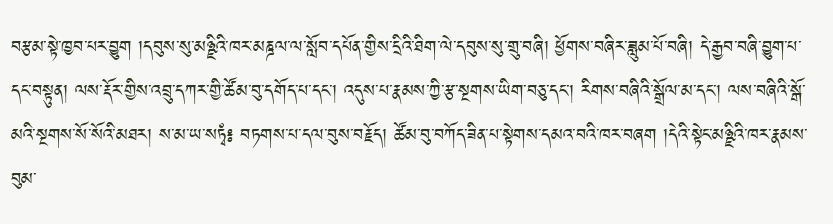བརྩམ་སྟེ་ཁྱབ་པར་བྱུག །དབུས་སུ་མཉྫིའི་ཁར་མཎྜལ་ལ་སློབ་དཔོན་གྱིས་དྲིའི་ཐིག་ལེ་དབུས་སུ་གྲུ་བཞི། ཕྱོགས་བཞིར་ཟླུམ་པོ་བཞི། དེ་རྒྱབ་བཞི་བྱུག་པ་དང་བསྟུན། ལས་རྡོར་གྱིས་འབྲུ་དཀར་གྱི་ཚོམ་བུ་དགོད་པ་དང་། འདུས་པ་རྣམས་ཀྱི་རྩ་སྔགས་ཡིག་བཅུ་དང་། རིགས་བཞིའི་སྒྲོལ་མ་དང་། ལས་བཞིའི་སྒོ་མའི་སྔགས་སོ་སོའི་མཐར། ས་མ་ཡ་སཏྭཾ༔ བཏགས་པ་དལ་བུས་བརྗོད། ཚོམ་བུ་བཀོད་ཟིན་པ་སྟེགས་དམའ་བའི་ཁར་བཞག །དེའི་སྟེང་མཉྫིའི་ཁར་རྣམས་བུམ་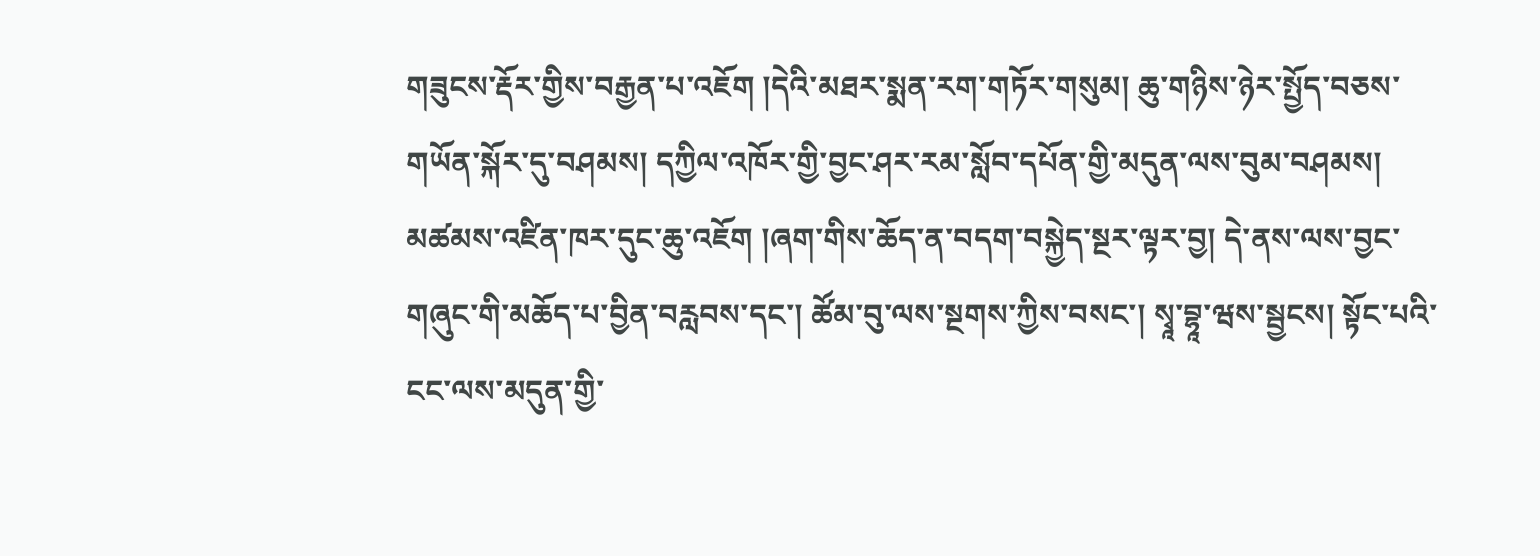གཟུངས་རྡོར་གྱིས་བརྒྱན་པ་འཇོག །དེའི་མཐར་སྨན་རག་གཏོར་གསུམ། ཆུ་གཉིས་ཉེར་སྤྱོད་བཅས་གཡོན་སྐོར་དུ་བཤམས། དཀྱིལ་འཁོར་གྱི་བྱང་ཤར་རམ་སློབ་དཔོན་གྱི་མདུན་ལས་བུམ་བཤམས། མཚམས་འཛིན་ཁར་དུང་ཆུ་འཇོག །ཞག་གིས་ཆོད་ན་བདག་བསྐྱེད་སྔར་ལྟར་བྱ། དེ་ནས་ལས་བྱང་གཞུང་གི་མཆོད་པ་བྱིན་བརླབས་དང་། ཚོམ་བུ་ལས་སྔགས་ཀྱིས་བསང་། སྭཱ་བྷཱ་ཝས་སྦྱངས། སྟོང་པའི་ངང་ལས་མདུན་གྱི་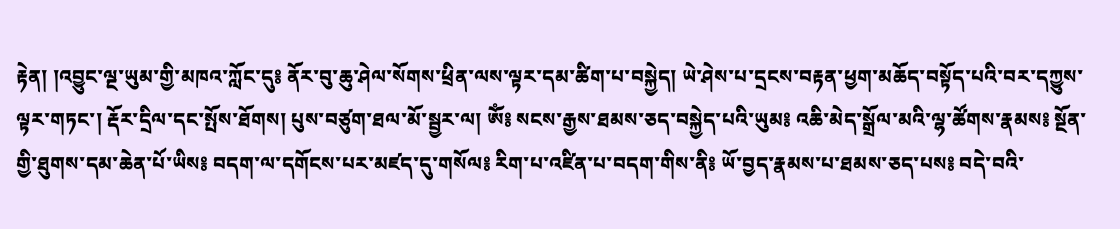རྟེན། །འབྱུང་ལྔ་ཡུམ་གྱི་མཁའ་ཀློང་དུ༔ ནོར་བུ་ཆུ་ཤེལ་སོགས་ཕྲིན་ལས་ལྟར་དམ་ཚིག་པ་བསྐྱེད། ཡེ་ཤེས་པ་དྲངས་བརྟན་ཕྱག་མཆོད་བསྟོད་པའི་བར་དཀྱུས་ལྟར་གཏང་། རྡོར་དྲིལ་དང་སྤོས་ཐོགས། པུས་བཙུག་ཐལ་མོ་སྦྱར་ལ། ཨོཾ༔ སངས་རྒྱས་ཐམས་ཅད་བསྐྱེད་པའི་ཡུམ༔ འཆི་མེད་སྒྲོལ་མའི་ལྷ་ཚོགས་རྣམས༔ སྔོན་གྱི་ཐུགས་དམ་ཆེན་པོ་ཡིས༔ བདག་ལ་དགོངས་པར་མཛད་དུ་གསོལ༔ རིག་པ་འཛིན་པ་བདག་གིས་ནི༔ ཡོ་བྱད་རྣམས་པ་ཐམས་ཅད་པས༔ བདེ་བའི་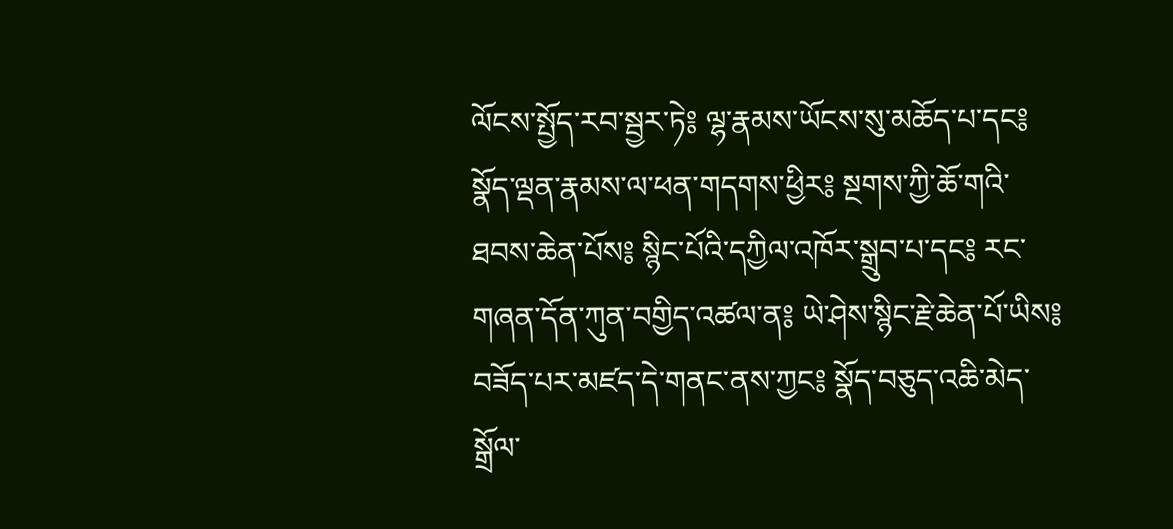ལོངས་སྤྱོད་རབ་སྦྱར་ཏེ༔ ལྷ་རྣམས་ཡོངས་སུ་མཆོད་པ་དང༔ སྣོད་ལྡན་རྣམས་ལ་ཕན་གདགས་ཕྱིར༔ སྔགས་ཀྱི་ཆོ་གའི་ཐབས་ཆེན་པོས༔ སྙིང་པོའི་དཀྱིལ་འཁོར་སྒྲུབ་པ་དང༔ རང་གཞན་དོན་ཀུན་བགྱིད་འཚལ་ན༔ ཡེ་ཤེས་སྙིང་རྗེ་ཆེན་པོ་ཡིས༔ བཟོད་པར་མཛད་དེ་གནང་ནས་ཀྱང༔ སྣོད་བཅུད་འཆི་མེད་སྒྲོལ་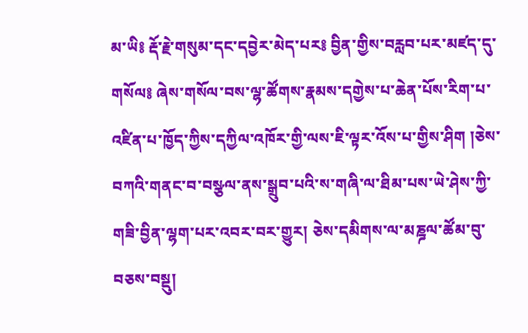མ་ཡི༔ རྡོ་རྗེ་གསུམ་དང་དབྱེར་མེད་པར༔ བྱིན་གྱིས་བརླབ་པར་མཛད་དུ་གསོལ༔ ཞེས་གསོལ་བས་ལྷ་ཚོགས་རྣམས་དགྱེས་པ་ཆེན་པོས་རིག་པ་འཛིན་པ་ཁྱོད་ཀྱིས་དཀྱིལ་འཁོར་གྱི་ལས་ཇི་ལྟར་འོས་པ་གྱིས་ཤིག །ཅེས་བཀའི་གནང་བ་བསྩལ་ནས་སྒྲུབ་པའི་ས་གཞི་ལ་ཐིམ་པས་ཡེ་ཤེས་ཀྱི་གཟི་བྱིན་ལྷག་པར་འབར་བར་གྱུར། ཅེས་དམིགས་ལ་མཎྜལ་ཚོམ་བུ་བཅས་བསྡུ།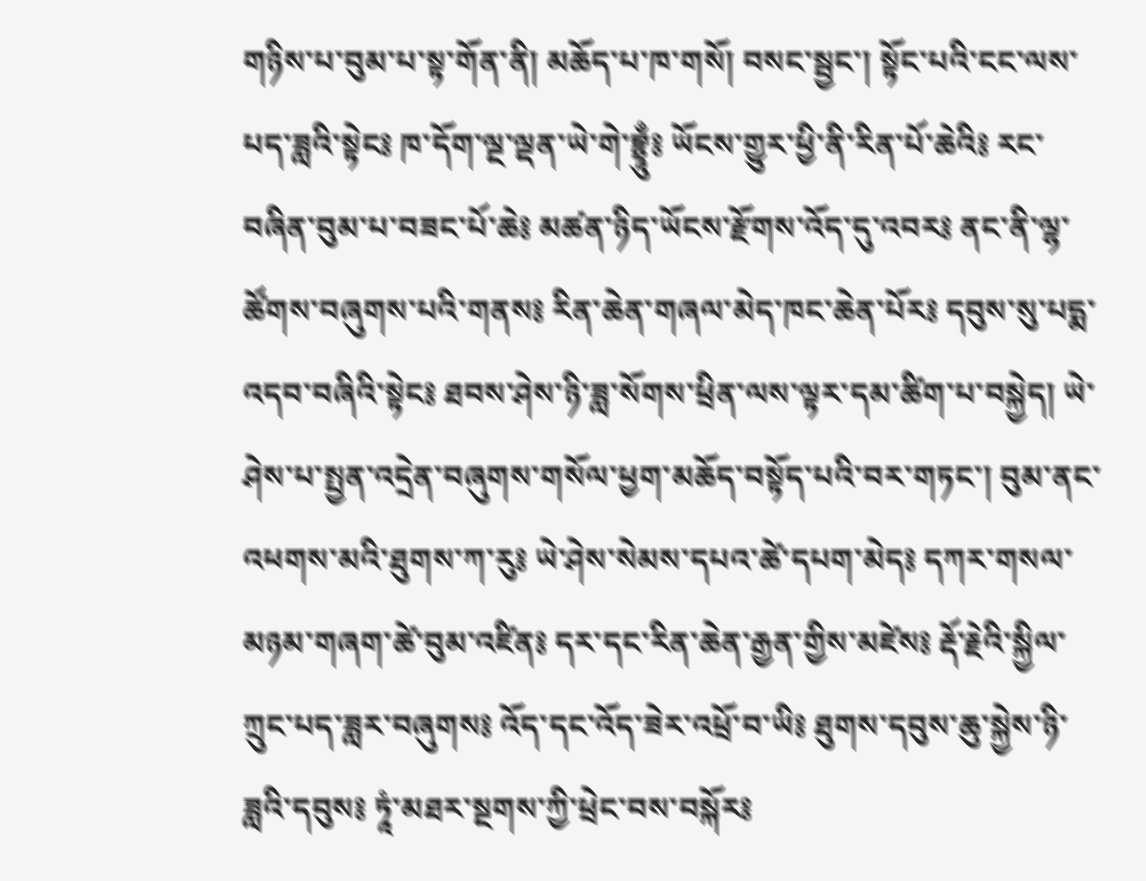གཉིས་པ་བུམ་པ་སྟ་གོན་ནི། མཆོད་པ་ཁ་གསོ། བསང་སྦྱང་། སྟོང་པའི་ངང་ལས་པད་ཟླའི་སྟེང༔ ཁ་དོག་ལྔ་ལྡན་ཡེ་གེ་བྷྲཱུྃ༔ ཡོངས་གྱུར་ཕྱི་ནི་རིན་པོ་ཆེའི༔ རང་བཞིན་བུམ་པ་བཟང་པོ་ཆེ༔ མཚན་ཉིད་ཡོངས་རྫོགས་འོད་དུ་འབར༔ ནང་ནི་ལྷ་ཚོགས་བཞུགས་པའི་གནས༔ རིན་ཆེན་གཞལ་མེད་ཁང་ཆེན་པོར༔ དབུས་སུ་པདྨ་འདབ་བཞིའི་སྟེང༔ ཐབས་ཤེས་ཉི་ཟླ་སོགས་ཕྲིན་ལས་ལྟར་དམ་ཚིག་པ་བསྐྱེད། ཡེ་ཤེས་པ་སྤྱན་འདྲེན་བཞུགས་གསོལ་ཕྱག་མཆོད་བསྟོད་པའི་བར་གཏང་། བུམ་ནང་འཕགས་མའི་ཐུགས་ཀ་རུ༔ ཡེ་ཤེས་སེམས་དཔའ་ཚེ་དཔག་མེད༔ དཀར་གསལ་མཉམ་གཞག་ཚེ་བུམ་འཛིན༔ དར་དང་རིན་ཆེན་རྒྱན་གྱིས་མཛེས༔ རྡོ་རྗེའི་སྐྱིལ་ཀྲུང་པད་ཟླར་བཞུགས༔ འོད་དང་འོད་ཟེར་འཕྲོ་བ་ཡི༔ ཐུགས་དབུས་ཆུ་སྐྱེས་ཉི་ཟླའི་དབུས༔ ཏཱཾ་མཐར་སྔགས་ཀྱི་ཕྲེང་བས་བསྐོར༔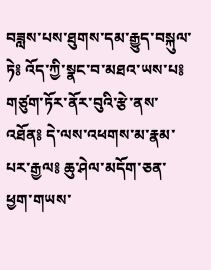བཟླས་པས་ཐུགས་དམ་རྒྱུད་བསྐུལ་ཏེ༔ འོད་ཀྱི་སྣང་བ་མཐའ་ཡས་པ༔ གཙུག་ཏོར་ནོར་བུའི་རྩེ་ནས་འཐོན༔ དེ་ལས་འཕགས་མ་རྣམ་པར་རྒྱལ༔ ཆུ་ཤེལ་མདོག་ཅན་ཕྱག་གཡས་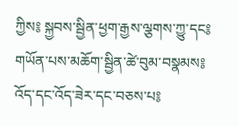ཀྱིས༔ སྐྱབས་སྦྱིན་ཕྱག་རྒྱས་ལྕགས་ཀྱུ་དང༔ གཡོན་པས་མཆོག་སྦྱིན་ཚེ་བུམ་བསྣམས༔ འོད་དང་འོད་ཟེར་དང་བཅས་པ༔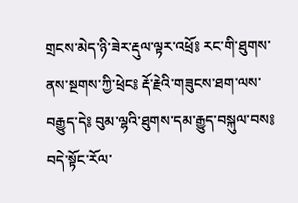གྲངས་མེད་ཉི་ཟེར་རྡུལ་ལྟར་འཕྲོ༔ རང་གི་ཐུགས་ནས་སྔགས་ཀྱི་ཕྲེང༔ རྡོ་རྗེའི་གཟུངས་ཐག་ལས་བརྒྱུད་དེ༔ བུམ་ལྷའི་ཐུགས་དམ་རྒྱུད་བསྐུལ་བས༔ བདེ་སྟོང་རོལ་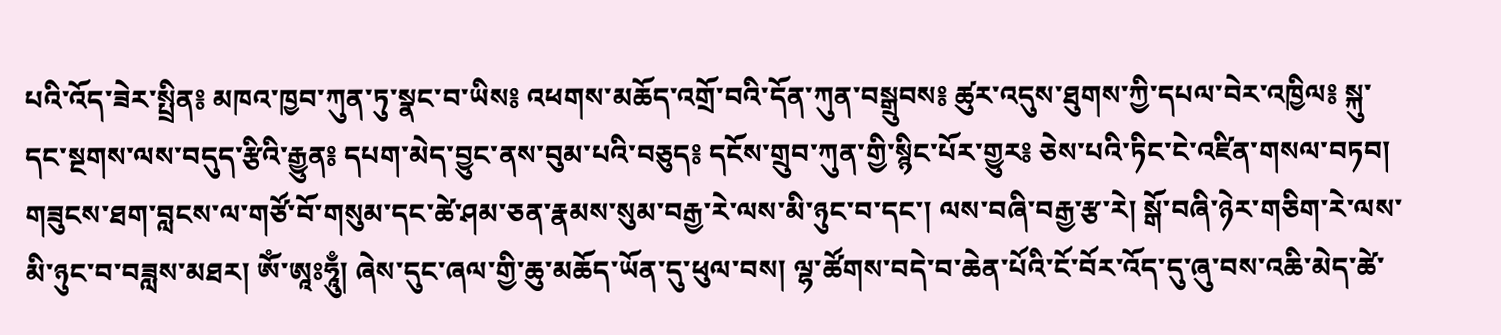པའི་འོད་ཟེར་སྤྲིན༔ མཁའ་ཁྱབ་ཀུན་ཏུ་སྣང་བ་ཡིས༔ འཕགས་མཆོད་འགྲོ་བའི་དོན་ཀུན་བསྒྲུབས༔ ཚུར་འདུས་ཐུགས་ཀྱི་དཔལ་བེར་འཁྱིལ༔ སྐུ་དང་སྔགས་ལས་བདུད་རྩིའི་རྒྱུན༔ དཔག་མེད་བྱུང་ནས་བུམ་པའི་བཅུད༔ དངོས་གྲུབ་ཀུན་གྱི་སྙིང་པོར་གྱུར༔ ཅེས་པའི་ཏིང་ངེ་འཛིན་གསལ་བཏབ། གཟུངས་ཐག་བླངས་ལ་གཙོ་བོ་གསུམ་དང་ཚེ་ཤམ་ཅན་རྣམས་སུམ་བརྒྱ་རེ་ལས་མི་ཉུང་བ་དང་། ལས་བཞི་བརྒྱ་རྩ་རེ། སྒོ་བཞི་ཉེར་གཅིག་རེ་ལས་མི་ཉུང་བ་བཟླས་མཐར། ཨོཾ་ཨཱཿཧཱུྃ། ཞེས་དུང་ཞལ་གྱི་ཆུ་མཆོད་ཡོན་དུ་ཕུལ་བས། ལྷ་ཚོགས་བདེ་བ་ཆེན་པོའི་ངོ་བོར་འོད་དུ་ཞུ་བས་འཆི་མེད་ཚེ་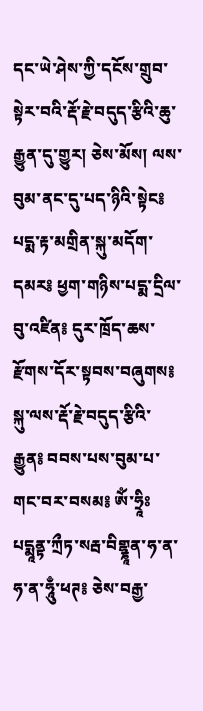དང་ཡེ་ཤེས་ཀྱི་དངོས་གྲུབ་སྟེར་བའི་རྡོ་རྗེ་བདུད་རྩིའི་ཆུ་རྒྱུན་དུ་གྱུར། ཅེས་མོས། ལས་བུམ་ནང་དུ་པད་ཉིའི་སྟེང༔ པདྨ་རྟ་མགྲིན་སྐུ་མདོག་དམར༔ ཕྱག་གཉིས་པདྨ་དྲིལ་བུ་འཛིན༔ དུར་ཁྲོད་ཆས་རྫོགས་དོར་སྟབས་བཞུགས༔ སྐུ་ལས་རྡོ་རྗེ་བདུད་རྩིའི་རྒྱུན༔ བབས་པས་བུམ་པ་གང་བར་བསམ༔ ཨོཾ་ཧྲཱིཿཔདྨཱནྟ་ཀྲྀཏ་སརྦ་བིགྷྣཱན་ཧ་ན་ཧ་ན་ཧཱུྃ་ཕཊ༔ ཅེས་བརྒྱ་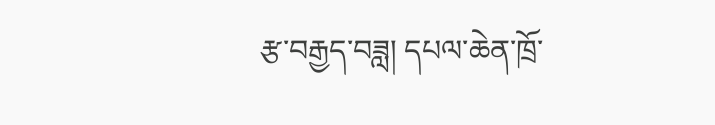རྩ་བརྒྱད་བཟླ། དཔལ་ཆེན་ཁྲོ་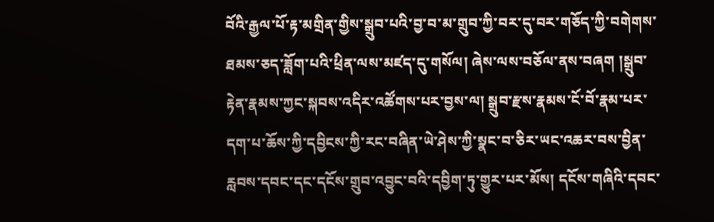བོའི་རྒྱལ་པོ་རྟ་མགྲིན་གྱིས་སྒྲུབ་པའི་བྱ་བ་མ་གྲུབ་ཀྱི་བར་དུ་བར་གཅོད་ཀྱི་བགེགས་ཐམས་ཅད་ཟློག་པའི་ཕྲིན་ལས་མཛད་དུ་གསོལ། ཞེས་ལས་བཅོལ་ནས་བཞག །སྒྲུབ་རྟེན་རྣམས་ཀྱང་སྐབས་འདིར་འཚོགས་པར་བྱས་ལ། སྒྲུབ་རྫས་རྣམས་ངོ་བོ་རྣམ་པར་དག་པ་ཆོས་ཀྱི་དབྱིངས་ཀྱི་རང་བཞིན་ཡེ་ཤེས་ཀྱི་སྣང་བ་ཅིར་ཡང་འཆར་བས་བྱིན་རླབས་དབང་དང་དངོས་གྲུབ་འབྱུང་བའི་དབྱིག་ཏུ་གྱུར་པར་མོས། དངོས་གཞིའི་དབང་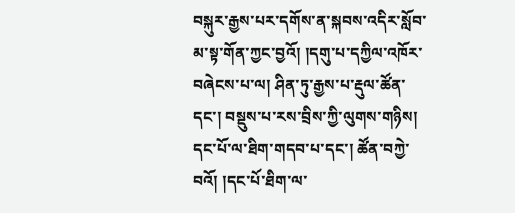བསྐུར་རྒྱས་པར་དགོས་ན་སྐབས་འདིར་སློབ་མ་སྟ་གོན་ཀྱང་བྱའོ། །དགུ་པ་དཀྱིལ་འཁོར་བཞེངས་པ་ལ། ཤིན་ཏུ་རྒྱས་པ་རྡུལ་ཚོན་དང་། བསྡུས་པ་རས་བྲིས་ཀྱི་ལུགས་གཉིས། དང་པོ་ལ་ཐིག་གདབ་པ་དང་། ཚོན་བཀྱེ་བའོ། །དང་པོ་ཐིག་ལ་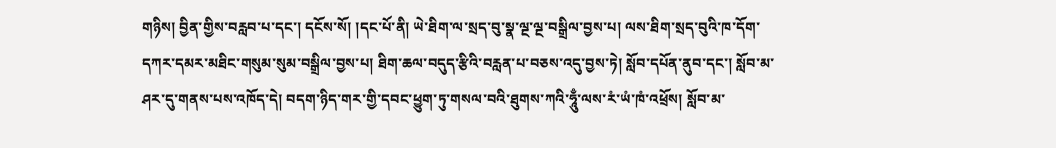གཉིས། བྱིན་གྱིས་བརླབ་པ་དང་། དངོས་སོ། །དང་པོ་ནི། ཡེ་ཐིག་ལ་སྲད་བུ་སྣ་ལྔ་ལྔ་བསྒྲིལ་བྱས་པ། ལས་ཐིག་སྲད་བུའི་ཁ་དོག་དཀར་དམར་མཐིང་གསུམ་སུམ་བསྒྲིལ་བྱས་པ། ཐིག་ཆལ་བདུད་རྩིའི་བརླན་པ་བཅས་འདུ་བྱས་ཏེ། སློབ་དཔོན་ནུབ་དང་། སློབ་མ་ཤར་དུ་གནས་པས་འཁོད་དེ། བདག་ཉིད་གར་གྱི་དབང་ཕྱུག་ཏུ་གསལ་བའི་ཐུགས་ཀའི་ཧཱུྃ་ལས་རཾ་ཡཾ་ཁཾ་འཕྲོས། སློབ་མ་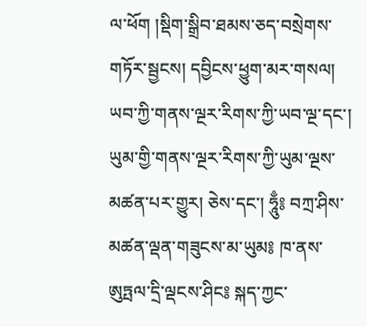ལ་ཕོག །སྡིག་སྒྲིབ་ཐམས་ཅད་བསྲེགས་གཏོར་སྦྱངས། དབྱིངས་ཕྱུག་མར་གསལ། ཡབ་ཀྱི་གནས་ལྔར་རིགས་ཀྱི་ཡབ་ལྔ་དང་། ཡུམ་གྱི་གནས་ལྔར་རིགས་ཀྱི་ཡུམ་ལྔས་མཚན་པར་གྱུར། ཅེས་དང་། ཧཱུྃ༔ བཀྲ་ཤིས་མཚན་ལྡན་གཟུངས་མ་ཡུམ༔ ཁ་ནས་ཨུཏྤལ་དྲི་ལྡངས་ཤིང༔ སྐད་ཀྱང་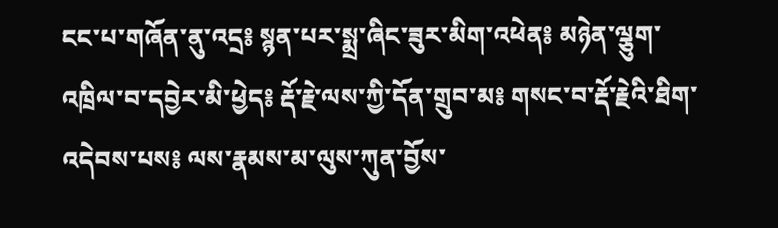ངང་པ་གཞོན་ནུ་འདྲ༔ སྙན་པར་སྨྲ་ཞིང་ཟུར་མིག་འཕེན༔ མཉེན་ལྕུག་འཁྲིལ་བ་དབྱེར་མི་ཕྱེད༔ རྡོ་རྗེ་ལས་ཀྱི་དོན་གྲུབ་མ༔ གསང་བ་རྡོ་རྗེའི་ཐིག་འདེབས་པས༔ ལས་རྣམས་མ་ལུས་ཀུན་བྱོས་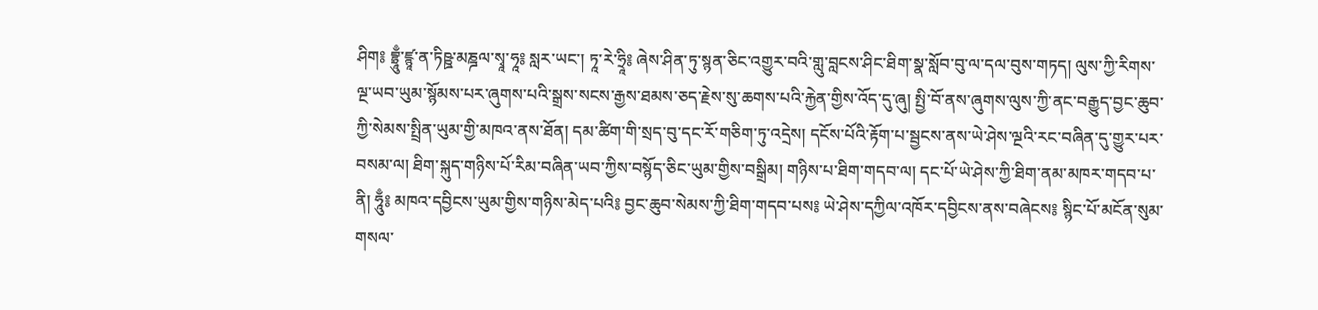ཤིག༔ བྷྲཱུྃ་ཛྙཱ་ན་ཏིཥྛ་མཎྜལ་སྭཱ་ཧཱ༔ སླར་ཡང་། ཏཱ་རེ་ཧྲཱི༔ ཞེས་ཤིན་ཏུ་སྙན་ཅིང་འགྱུར་བའི་གླུ་བླངས་ཤིང་ཐིག་སྣ་སློབ་བུ་ལ་དལ་བུས་གཏད། ལུས་ཀྱི་རིགས་ལྔ་ཡབ་ཡུམ་སྙོམས་པར་ཞུགས་པའི་སྒྲས་སངས་རྒྱས་ཐམས་ཅད་རྗེས་སུ་ཆགས་པའི་རྐྱེན་གྱིས་འོད་དུ་ཞུ། སྤྱི་བོ་ནས་ཞུགས་ལུས་ཀྱི་ནང་བརྒྱུད་བྱང་ཆུབ་ཀྱི་སེམས་སྤྲིན་ཡུམ་གྱི་མཁའ་ནས་ཐོན། དམ་ཚིག་གི་སྲད་བུ་དང་རོ་གཅིག་ཏུ་འདྲེས། དངོས་པོའི་རྟོག་པ་སྦྱངས་ནས་ཡེ་ཤེས་ལྔའི་རང་བཞིན་དུ་གྱུར་པར་བསམ་ལ། ཐིག་སྐུད་གཉིས་པོ་རིམ་བཞིན་ཡབ་ཀྱིས་བསྙོད་ཅིང་ཡུམ་གྱིས་བསྒྲིམ། གཉིས་པ་ཐིག་གདབ་ལ། དང་པོ་ཡེ་ཤེས་ཀྱི་ཐིག་ནམ་མཁར་གདབ་པ་ནི། ཧཱུྃ༔ མཁའ་དབྱིངས་ཡུམ་གྱིས་གཉིས་མེད་པའི༔ བྱང་ཆུབ་སེམས་ཀྱི་ཐིག་གདབ་པས༔ ཡེ་ཤེས་དཀྱིལ་འཁོར་དབྱིངས་ནས་བཞེངས༔ སྙིང་པོ་མངོན་སུམ་གསལ་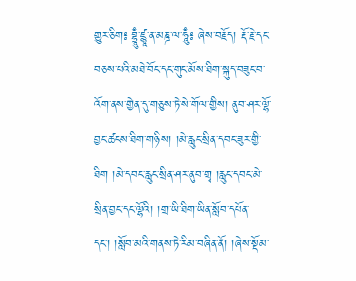གྱུར་ཅིག༔ བྷྲཱུྃ་ཛྙཱ་ན་མཎྜ་ལ་ཧཱུྃ༔ ཞེས་བརྗོད། རྡོ་རྗེ་དང་བཅས་པའི་མཐེ་བོང་དང་གུང་མོས་ཐིག་སྐུད་བཟུང་བ་འོག་ནས་གྱེན་དུ་གཅུས་ཏེ་སེ་གོལ་གྱིས། ནུབ་ཤར་ལྷོ་བྱང་ཚངས་ཐིག་གཉིས། །མེ་རླུང་སྲིན་དབང་ཟུར་གྱི་ཐིག །མེ་དབང་རླུང་སྲིན་ཤར་ནུབ་གྲྭ །རླུང་དབང་མེ་སྲིན་བྱང་དང་ལྷོའི། །གྲ་ཡི་ཐིག་ཡིན་སློབ་དཔོན་དང་། །སློབ་མའི་གནས་ཏེ་རིམ་བཞིན་ནོ། །ཞེས་སྡོམ་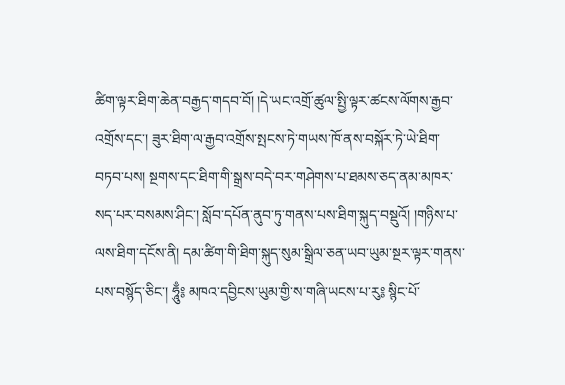ཚིག་ལྟར་ཐིག་ཆེན་བརྒྱད་གདབ་བོ། །དེ་ཡང་འགྲོ་ཚུལ་སྤྱི་ལྟར་ཚངས་ལོགས་རྒྱབ་འགྲོས་དང་། ཟུར་ཐིག་ལ་རྒྱབ་འགྲོས་སྤངས་ཏེ་གཡས་ཁོ་ནས་བསྐོར་ཏེ་ཡེ་ཐིག་བཏབ་པས། སྔགས་དང་ཐིག་གི་སྒྲས་བདེ་བར་གཤེགས་པ་ཐམས་ཅད་ནམ་མཁར་སད་པར་བསམས་ཤིང་། སློབ་དཔོན་ནུབ་ཏུ་གནས་པས་ཐིག་སྐུད་བསྡུའོ། །གཉིས་པ་ལས་ཐིག་དངོས་ནི། དམ་ཚིག་གི་ཐིག་སྐུད་སུམ་སྒྲིལ་ཅན་ཡབ་ཡུམ་སྔར་ལྟར་གནས་པས་བསྙོད་ཅིང་། ཧཱུྃ༔ མཁའ་དབྱིངས་ཡུམ་གྱི་ས་གཞི་ཡངས་པ་རུ༔ སྙིང་པོ་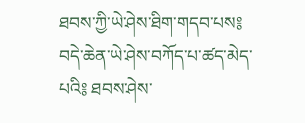ཐབས་ཀྱི་ཡེ་ཤེས་ཐིག་གདབ་པས༔ བདེ་ཆེན་ཡེ་ཤེས་བཀོད་པ་ཚད་མེད་པའི༔ ཐབས་ཤེས་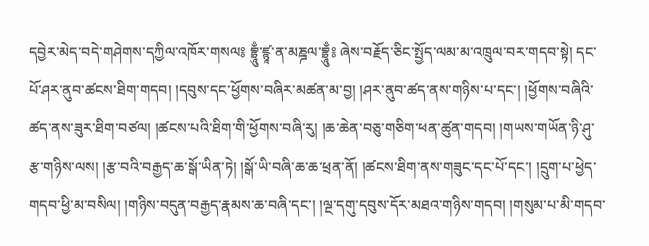དབྱེར་མེད་བདེ་གཤེགས་དཀྱིལ་འཁོར་གསལ༔ བྷྲཱུྃ་ཛྙཱ་ན་མཎྜལ་བྷྲཱུྃ༔ ཞེས་བརྗོད་ཅིང་སྤྱོད་ལམ་མ་འཁྲུལ་བར་གདབ་སྟེ། དང་པོ་ཤར་ནུབ་ཚངས་ཐིག་གདབ། །དབུས་དང་ཕྱོགས་བཞིར་མཚན་མ་བྱ། །ཤར་ནུབ་ཚད་ནས་གཉིས་པ་དང་། །ཕྱོགས་བཞིའི་ཚད་ནས་ཟུར་ཐིག་བཙལ། །ཚངས་པའི་ཐིག་གི་ཕྱོགས་བཞི་རུ། །ཆ་ཆེན་བཅུ་གཅིག་ཕན་ཚུན་གདབ། །གཡས་གཡོན་ཉི་ཤུ་རྩ་གཉིས་ལས། །རྩ་བའི་བརྒྱད་ཆ་སྒོ་ཡིན་ཏེ། །སྒོ་ཡི་བཞི་ཆ་ཆ་ཕྲན་ནོ། །ཚངས་ཐིག་ནས་གཟུང་དང་པོ་དང་། །དྲུག་པ་ཕྱེད་གདབ་ཕྱི་མ་བསིལ། །གཉིས་བདུན་བརྒྱད་རྣམས་ཆ་བཞི་དང་། །ལྔ་དགུ་དབུས་དོར་མཐའ་གཉིས་གདབ། །གསུམ་པ་མི་གདབ་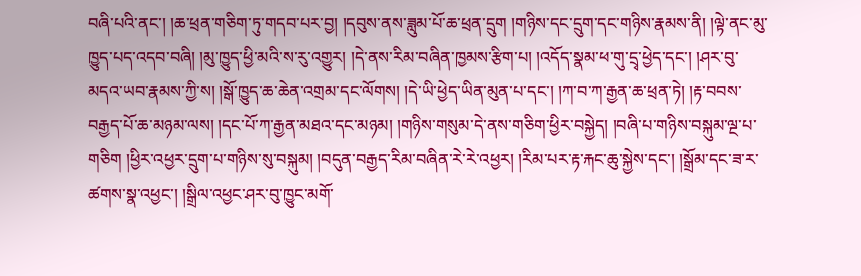བཞི་པའི་ནང་། །ཆ་ཕྲན་གཅིག་ཏུ་གདབ་པར་བྱ། །དབུས་ནས་ཟླུམ་པོ་ཆ་ཕྲན་དྲུག །གཉིས་དང་དྲུག་དང་གཉིས་རྣམས་ནི། །ལྟེ་ནང་མུ་ཁྱུད་པད་འདབ་བཞི། །མུ་ཁྱུད་ཕྱི་མའི་ས་རུ་འགྱུར། །དེ་ནས་རིམ་བཞིན་ཁྱམས་རྩིག་པ། །འདོད་སྣམ་ཕ་གུ་དྲྭ་ཕྱེད་དང་། །ཤར་བུ་མདའ་ཡབ་རྣམས་ཀྱི་ས། །སྒོ་ཁྱུད་ཆ་ཆེན་འགྲམ་དང་ལོགས། །དེ་ཡི་ཕྱེད་ཡིན་མུན་པ་དང་། །ཀ་བ་ཀ་རྒྱན་ཆ་ཕྲན་ཏེ། །རྟ་བབས་བརྒྱད་པོ་ཆ་མཉམ་ལས། །དང་པོ་ཀ་རྒྱན་མཐའ་དང་མཉམ། །གཉིས་གསུམ་དེ་ནས་གཅིག་ཕྱིར་བསྐྱེད། །བཞི་པ་གཉིས་བསྐུམ་ལྔ་པ་གཅིག །ཕྱིར་འཕྱར་དྲུག་པ་གཉིས་སུ་བསྐུམ། །བདུན་བརྒྱད་རིམ་བཞིན་རེ་རེ་འཕྱར། །རིམ་པར་རྟ་རྐང་ཆུ་སྐྱེས་དང་། །སྒྲོམ་དང་ཟ་ར་ཚགས་སྣ་འཕྱང་། །སྒྲིལ་འཕྱང་ཤར་བུ་ཁྱུང་མགོ་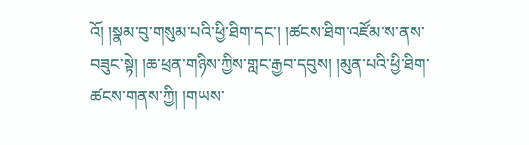འོ། །སྣམ་བུ་གསུམ་པའི་ཕྱི་ཐིག་དང་། །ཚངས་ཐིག་འཛོམ་ས་ནས་བཟུང་སྟེ། །ཆ་ཕྲན་གཉིས་ཀྱིས་གླང་རྒྱབ་དབུས། །མུན་པའི་ཕྱི་ཐིག་ཚངས་གནས་ཀྱི། །གཡས་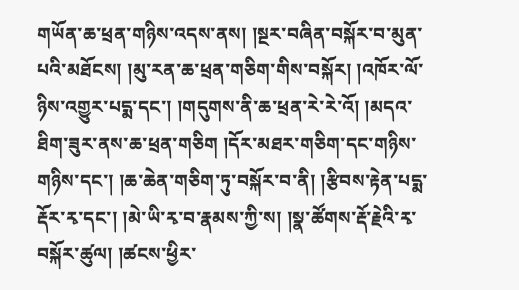གཡོན་ཆ་ཕྲན་གཉིས་འདས་ནས། །སྔར་བཞིན་བསྐོར་བ་མུན་པའི་མཐོངས། །མུ་རན་ཆ་ཕྲན་གཅིག་གིས་བསྐོར། །འཁོར་ལོ་ཉིས་འགྱུར་པདྨ་དང་། །གདུགས་ནི་ཆ་ཕྲན་རེ་རེ་འོ། །མདའ་ཐིག་ཟུར་ནས་ཆ་ཕྲན་གཅིག །དོར་མཐར་གཅིག་དང་གཉིས་གཉིས་དང་། །ཆ་ཆེན་གཅིག་ཏུ་བསྐོར་བ་ནི། །རྩིབས་རྟེན་པདྨ་རྡོར་རྭ་དང་། །མེ་ཡི་རྭ་བ་རྣམས་ཀྱི་ས། །སྣ་ཚོགས་རྡོ་རྗེའི་རྭ་བསྐོར་ཚུལ། །ཚངས་ཕྱིར་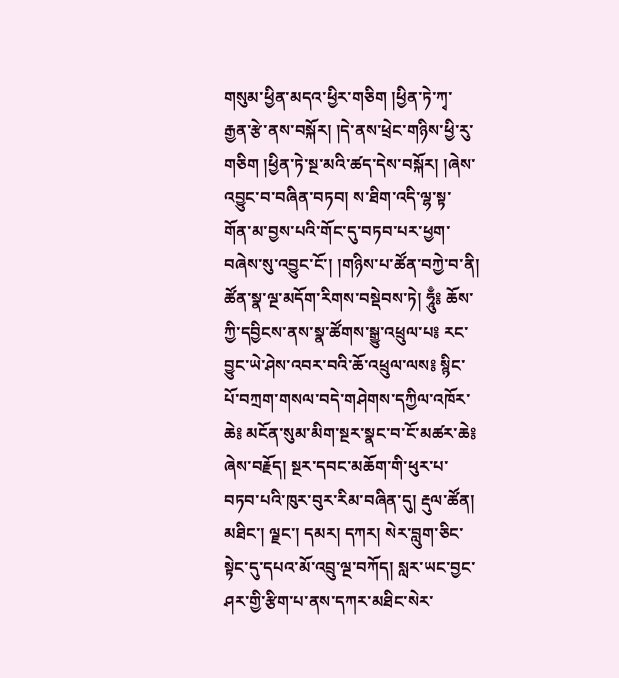གསུམ་ཕྱིན་མདའ་ཕྱིར་གཅིག །ཕྱིན་ཏེ་ཀྭ་རྒྱན་རྩེ་ནས་བསྐོར། །དེ་ནས་ཕྲེང་གཉིས་ཕྱི་རུ་གཅིག །ཕྱིན་ཏེ་སྔ་མའི་ཚད་དེས་བསྐོར། །ཞེས་འབྱུང་བ་བཞིན་བཏབ། ས་ཐིག་འདི་ལྷ་སྟ་གོན་མ་བྱས་པའི་གོང་དུ་བཏབ་པར་ཕྱག་བཞེས་སུ་འབྱུང་ངོ་། །གཉིས་པ་ཚོན་བཀྱེ་བ་ནི། ཚོན་སྣ་ལྔ་མདོག་རིགས་བསྡེབས་ཏེ། ཧཱུྃ༔ ཆོས་ཀྱི་དབྱིངས་ནས་སྣ་ཚོགས་སྒྱུ་འཕྲུལ་པ༔ རང་བྱུང་ཡེ་ཤེས་འབར་བའི་ཆོ་འཕྲུལ་ལས༔ སྙིང་པོ་བཀྲག་གསལ་བདེ་གཤེགས་དཀྱིལ་འཁོར་ཆེ༔ མངོན་སུམ་མིག་སྔར་སྣང་བ་ངོ་མཚར་ཆེ༔ ཞེས་བརྗོད། སྔར་དབང་མཆོག་གི་ཕུར་པ་བཏབ་པའི་ཁུར་བུར་རིམ་བཞིན་དུ། རྡུལ་ཚོན། མཐིང་། ལྗང་། དམར། དཀར། སེར་བླུག་ཅིང་སྟེང་དུ་དཔའ་མོ་འབྲུ་ལྔ་བཀོད། སླར་ཡང་བྱང་ཤར་གྱི་རྩིག་པ་ནས་དཀར་མཐིང་སེར་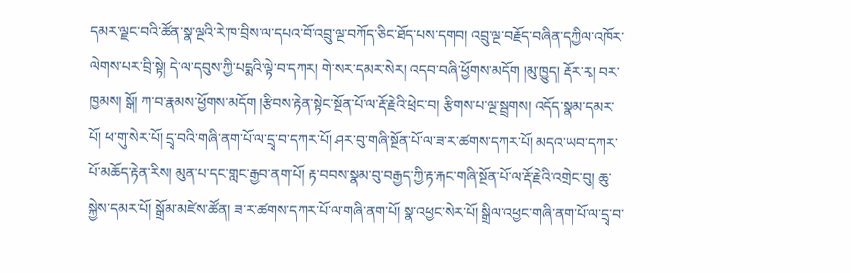དམར་ལྗང་བའི་ཚོན་སྣ་ལྔའི་རེ་ཁ་བྲིས་ལ་དཔའ་བོ་འབྲུ་ལྔ་བཀོད་ཅིང་ཐོད་པས་དགབ། འབྲུ་ལྔ་བརྗོད་བཞིན་དཀྱིལ་འཁོར་ལེགས་པར་བྲི་སྟེ། དེ་ལ་དབུས་ཀྱི་པདྨའི་ལྟེ་བ་དཀར། གེ་སར་དམར་སེར། འདབ་བཞི་ཕྱོགས་མདོག །མུ་ཁྱུད། རྡོར་རྭ། བར་ཁྱམས། སྒོ། ཀ་བ་རྣམས་ཕྱོགས་མདོག །རྩིབས་རྟེན་སྟེང་སྔོན་པོ་ལ་རྡོ་རྗེའི་ཕྲེང་བ། རྩིགས་པ་ལྔ་སྦྲགས། འདོད་སྣམ་དམར་པོ། ཕ་གུ་སེར་པོ། དྲྭ་བའི་གཞི་ནག་པོ་ལ་དྲྭ་བ་དཀར་པོ། ཤར་བུ་གཞི་སྔོན་པོ་ལ་ཟ་ར་ཚགས་དཀར་པོ། མདའ་ཡབ་དཀར་པོ་མཆོད་རྟེན་རིས། མུན་པ་དང་གླང་རྒྱབ་ནག་པོ། རྟ་བབས་སྣམ་བུ་བརྒྱད་ཀྱི་རྟ་རྐང་གཞི་སྔོན་པོ་ལ་རྡོ་རྗེའི་འགྲེང་བུ། ཆུ་སྐྱེས་དམར་པོ། སྒྲོམ་མཛེས་ཚོན། ཟ་ར་ཚགས་དཀར་པོ་ལ་གཞི་ནག་པོ། སྣ་འཕྱང་སེར་པོ། སྒྲིལ་འཕྱང་གཞི་ནག་པོ་ལ་དྲྭ་བ་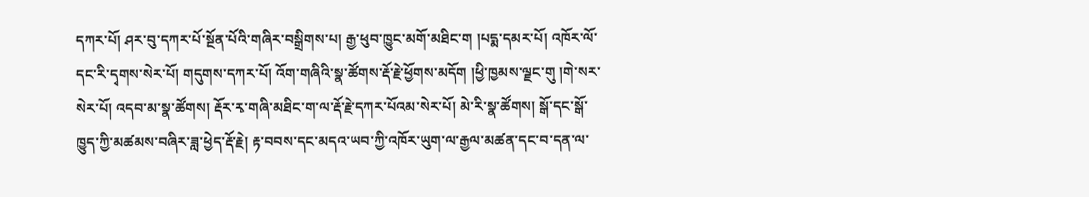དཀར་པོ། ཤར་བུ་དཀར་པོ་སྔོན་པོའི་གཞིར་བསྒྲིགས་པ། རྒྱ་ཕུབ་ཁྱུང་མགོ་མཐིང་ག །པདྨ་དམར་པོ། འཁོར་ལོ་དང་རི་དྭགས་སེར་པོ། གདུགས་དཀར་པོ། འོག་གཞིའི་སྣ་ཚོགས་རྡོ་རྗེ་ཕྱོགས་མདོག །ཕྱི་ཁྱམས་ལྗང་གུ །གེ་སར་སེར་པོ། འདབ་མ་སྣ་ཚོགས། རྡོར་རྭ་གཞི་མཐིང་ག་ལ་རྡོ་རྗེ་དཀར་པོའམ་སེར་པོ། མེ་རི་སྣ་ཚོགས། སྒོ་དང་སྒོ་ཁྱུད་ཀྱི་མཚམས་བཞིར་ཟླ་ཕྱེད་རྡོ་རྗེ། རྟ་བབས་དང་མདའ་ཡབ་ཀྱི་འཁོར་ཡུག་ལ་རྒྱལ་མཚན་དང་བ་དན་ལ་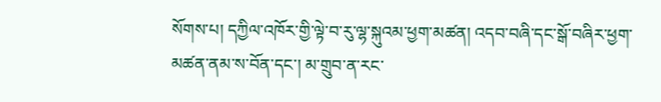སོགས་པ། དཀྱིལ་འཁོར་གྱི་ལྟེ་བ་རུ་ལྷ་སྐུའམ་ཕྱག་མཚན། འདབ་བཞི་དང་སྒོ་བཞིར་ཕྱག་མཚན་ནམ་ས་བོན་དང་། མ་གྲུབ་ན་རང་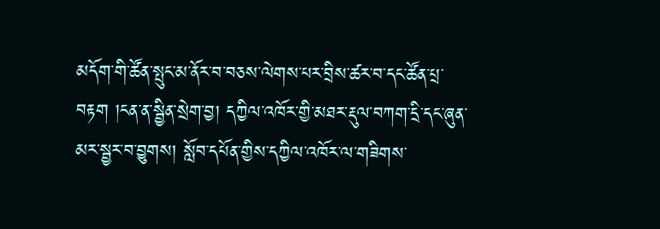མདོག་གི་ཚོན་སྤུང་མ་ནོར་བ་བཅས་ལེགས་པར་བྲིས་ཚར་བ་དང་ཚོན་པྲ་བརྟག །ངན་ན་སྦྱིན་སྲེག་བྱ། དཀྱིལ་འཁོར་གྱི་མཐར་རྡུལ་བཀག་དྲི་དང་ཞུན་མར་སྦྱར་བ་བྱུགས། སློབ་དཔོན་གྱིས་དཀྱིལ་འཁོར་ལ་གཟིགས་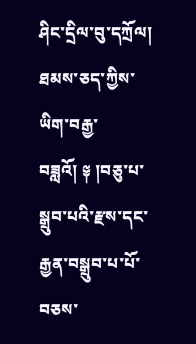ཤིང་དྲིལ་བུ་དཀྲོལ། ཐམས་ཅད་ཀྱིས་ཡིག་བརྒྱ་བཟླའོ། ༈ །བཅུ་པ་སྒྲུབ་པའི་རྫས་དང་རྒྱན་བསྒྲུབ་པ་པོ་བཅས་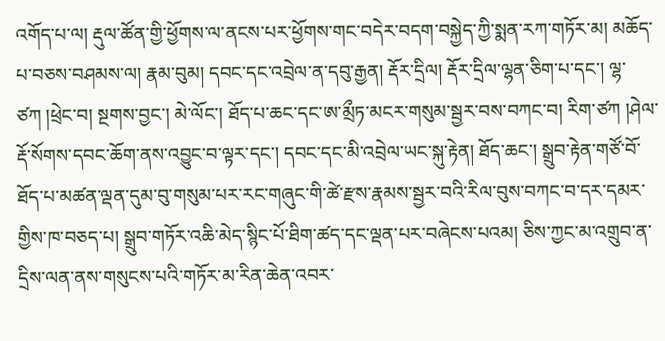འགོད་པ་ལ། རྡུལ་ཚོན་གྱི་ཕྱོགས་ལ་ནངས་པར་ཕྱོགས་གང་བདེར་བདག་བསྐྱེད་ཀྱི་སྨན་རཀ་གཏོར་མ། མཆོད་པ་བཅས་བཤམས་ལ། རྣམ་བུམ། དབང་དང་འབྲེལ་ན་དབུ་རྒྱན། རྡོར་དྲིལ། རྡོར་དྲིལ་ལྷན་ཅིག་པ་དང་། ལྷ་ཙཀ །ཕྲེང་བ། སྔགས་བྱང་། མེ་ལོང་། ཐོད་པ་ཆང་དང་ཨ་མྲྀཏ་མངར་གསུམ་སྦྱར་བས་བཀང་བ། རིག་ཙཀ །ཤེལ་རྡོ་སོགས་དབང་ཆོག་ནས་འབྱུང་བ་ལྟར་དང་། དབང་དང་མི་འབྲེལ་ཡང་སྐུ་རྟེན། ཐོད་ཆང་། སྒྲུབ་རྟེན་གཙོ་བོ་ཐོད་པ་མཚན་ལྡན་དུམ་བུ་གསུམ་པར་རང་གཞུང་གི་ཚེ་རྫས་རྣམས་སྦྱར་བའི་རིལ་བུས་བཀང་བ་དར་དམར་གྱིས་ཁ་བཅད་པ། སྒྲུབ་གཏོར་འཆི་མེད་སྙིང་པོ་ཐིག་ཚད་དང་ལྡན་པར་བཞེངས་པའམ། ཅིས་ཀྱང་མ་འགྲུབ་ན་དྲིས་ལན་ནས་གསུངས་པའི་གཏོར་མ་རིན་ཆེན་འབར་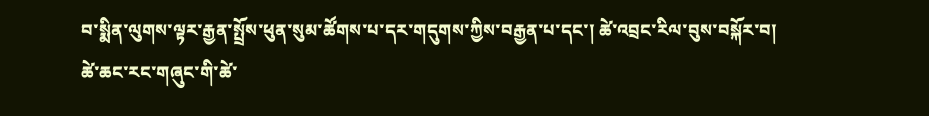བ་སྨིན་ལུགས་ལྟར་རྒྱན་སྤྲོས་ཕུན་སུམ་ཚོགས་པ་དར་གདུགས་ཀྱིས་བརྒྱན་པ་དང་། ཚེ་འབྲང་རིལ་བུས་བསྐོར་བ། ཚེ་ཆང་རང་གཞུང་གི་ཚེ་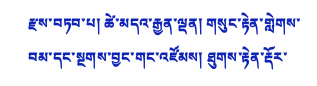རྫས་བཏབ་པ། ཚེ་མདའ་རྒྱན་ལྡན། གསུང་རྟེན་གླེགས་བམ་དང་སྔགས་བྱང་གང་འཛོམས། ཐུགས་རྟེན་རྡོར་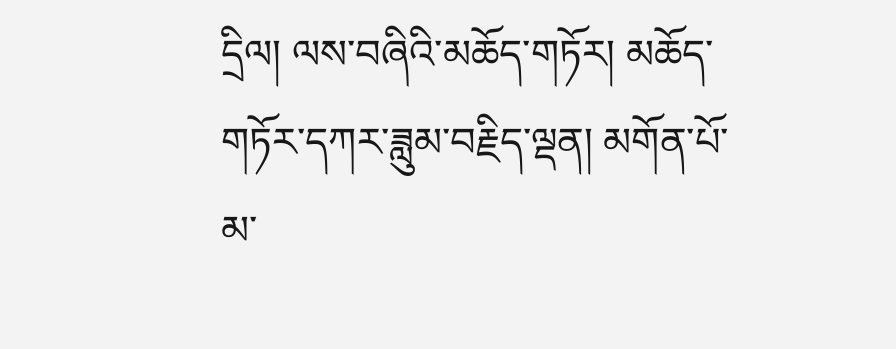དྲིལ། ལས་བཞིའི་མཆོད་གཏོར། མཆོད་གཏོར་དཀར་ཟླུམ་བརྗིད་ལྡན། མགོན་པོ་མ་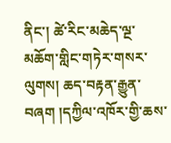ནིང་། ཚེ་རིང་མཆེད་ལྔ་མཆོག་གླིང་གཏེར་གསར་ལུགས། ཆད་བརྟན་རྒྱུན་བཞག །དཀྱིལ་འཁོར་གྱི་ཆས་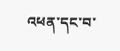འཕན་དང་བ་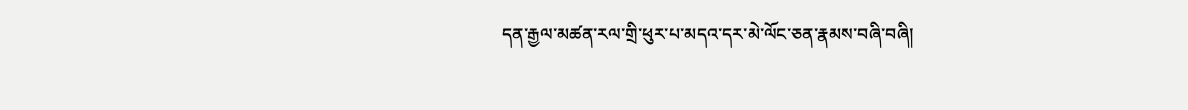དན་རྒྱལ་མཚན་རལ་གྲི་ཕུར་པ་མདའ་དར་མེ་ལོང་ཅན་རྣམས་བཞི་བཞི།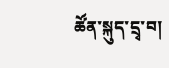ཚོན་སྐུད་དྲྭ་བ།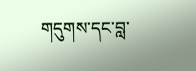གདུགས་དང་བླ་